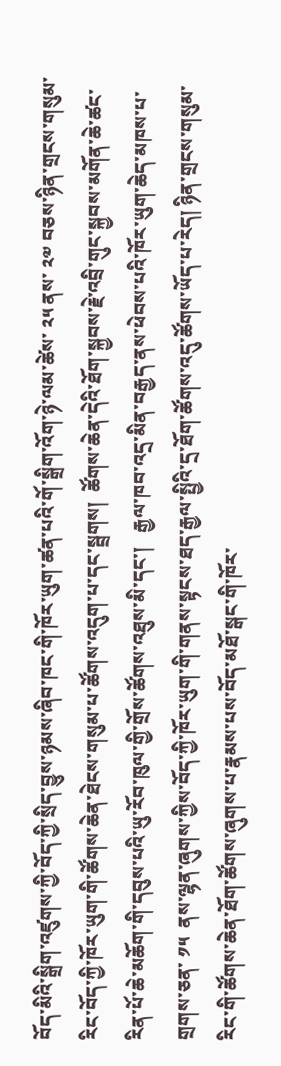བོད་མིའི་སྒྲིག་འཛུགས་ཀྱི་བོད་ཀྱི་སྲིད་བྱུས་ཉམས་ཞིབ་ཁང་གི་ཁོར་ཡུག་ཚན་པའི་གོ་སྒྲིག་འོག་ཉེ་ལམ་ཚེས་ ༢༥ ནས་ ༢༧ བཅས་ཉིན་གྲངས་གསུམ་རིང་བོད་ཀྱི་ཁོར་ཡུག་གི་ཚོགས་ཆེན་ཐེངས་གསུམ་པ་ཚོགས་འདུག་པ་དང་སྦྲགས།  ཚོགས་ཆེན་དེའི་ཐོག་སྐྱབས་རྗེ་འབྲི་གུང་སྐྱབས་མགོན་ཆེ་ཚང་རིན་པོ་ཆེ་མཆོག་གི་དབུས་པའི་ཡུ་རོབ་ཁུལ་གྱི་གྲོས་ཚོགས་འཐུས་མི་དང་།   རྒྱལ་ཁབ་འདྲ་མིན་བརྒྱད་ནས་ཕེབས་པའི་ཁོར་ཡུག་ཆེད་མཁས་པ་གྲགས་ཅན་ ༡༥  ནས་ལྷན་ཞུགས་ཀྱིས་བོད་ཀྱི་ཁོར་ཡུག་གི་གནས་སྟངས་ཐད་རྒྱལ་སྤྱིའི་དྲ་ཐོག་ཚོགས་འདུ་ཚོགས་ཡོད་པ་རེད། ཉིན་གྲངས་གསུམ་རིང་གི་ཚོགས་ཆེན་ཐོག་ཚོགས་ཞུགས་པ་རྣམས་པས་བོད་མཐོ་སྒང་གི་ཁོར་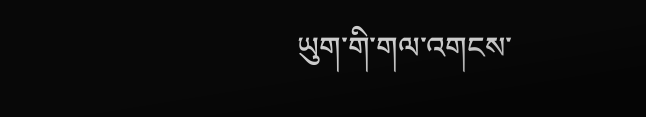ཡུག་གི་གལ་འགངས་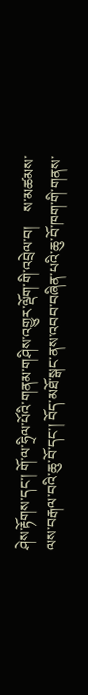ཤེས་རྟོགས་དང་། གོ་ལ་ཧྲིལ་པོའི་གནམ་གཤིས་འགྱུར་ལྡོག་གི་འབྲེལ་བ།    ས་མཚམས་ལས་བརྒལ་བའི་ཆུ་བོ་དང་། བོད་མཐོ་སྒང་ནས་འབབ་བཞིན་པའི་ཆུ་བོ་ཁག་གི་གནས་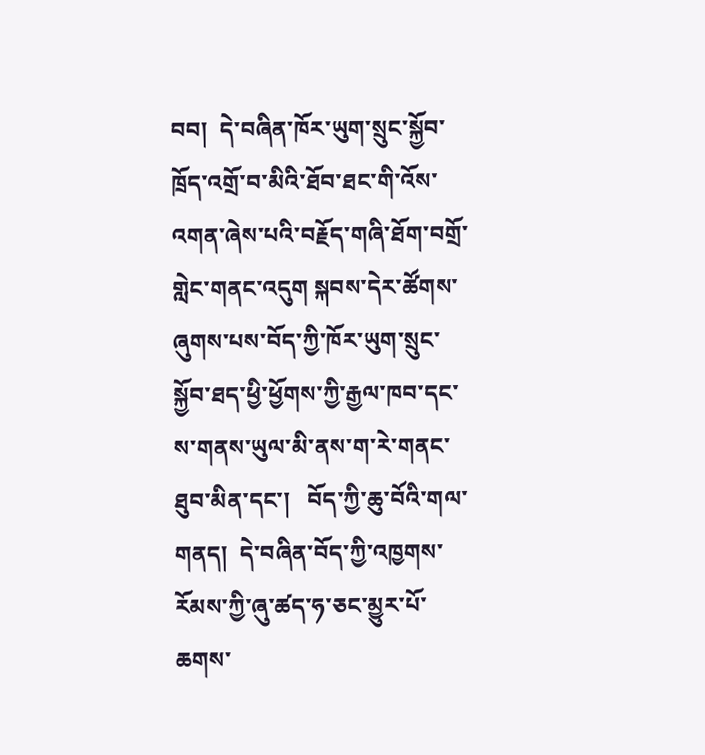བབ།  དེ་བཞིན་ཁོར་ཡུག་སྲུང་སྐྱོབ་ཁྲོད་འགྲོ་བ་མིའི་ཐོབ་ཐང་གི་འོས་འགན་ཞེས་པའི་བརྗོད་གཞི་ཐོག་བགྲོ་གླེང་གནང་འདུག སྐབས་དེར་ཚོགས་ཞུགས་པས་བོད་ཀྱི་ཁོར་ཡུག་སྲུང་སྐྱོབ་ཐད་ཕྱི་ཕྱོགས་ཀྱི་རྒྱལ་ཁབ་དང་ས་གནས་ཡུལ་མི་ནས་ག་རེ་གནང་ཐུབ་མིན་དང་།   བོད་ཀྱི་ཆུ་བོའི་གལ་གནད།  དེ་བཞིན་བོད་ཀྱི་འཁྱགས་རོམས་ཀྱི་ཞུ་ཚད་ཧ་ཅང་མྱུར་པོ་ཆགས་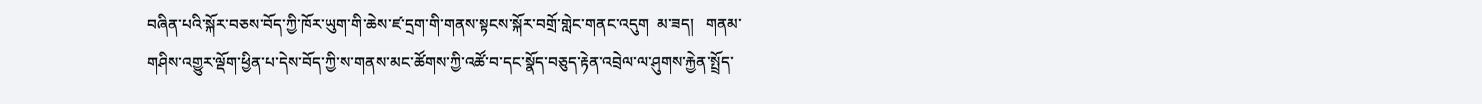བཞིན་པའི་སྐོར་བཅས་བོད་ཀྱི་ཁོར་ཡུག་གི་ཆེས་ཛ་དྲག་གི་གནས་སྟངས་སྐོར་བགྲོ་གླེང་གནང་འདུག  མ་ཟད།   གནམ་གཤིས་འགྱུར་ལྡོག་ཕྱིན་པ་དེས་བོད་ཀྱི་ས་གནས་མང་ཚོགས་ཀྱི་འཚོ་བ་དང་སྣོད་བཅུད་རྟེན་འབྲེལ་ལ་ཤུགས་རྐྱེན་སྤྲོད་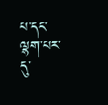པ་དང་ལྷག་པར་དུ་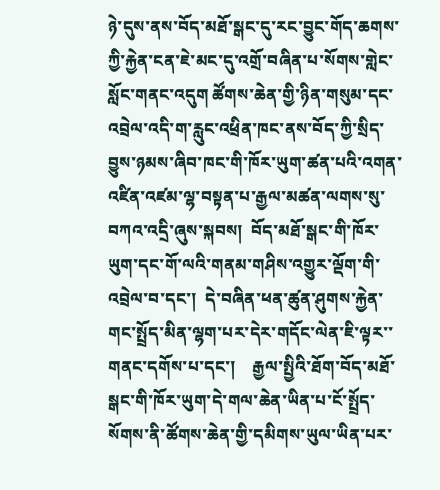ཉེ་དུས་ནས་བོད་མཐོ་སྒང་དུ་རང་བྱུང་གོད་ཆགས་ཀྱི་རྐྱེན་ངན་ཇེ་མང་དུ་འགྲོ་བཞིན་པ་སོགས་གླེང་སློང་གནང་འདུག ཚོགས་ཆེན་གྱི་ཉིན་གསུམ་དང་འབྲེལ་འདི་ག་རླུང་འཕྲིན་ཁང་ནས་བོད་ཀྱི་སྲིད་བྱུས་ཉམས་ཞིབ་ཁང་གི་ཁོར་ཡུག་ཚན་པའི་འགན་འཛིན་འཛམ་ལྷ་བསྟན་པ་རྒྱལ་མཚན་ལགས་སུ་བཀའ་འདྲི་ཞུས་སྐབས།  བོད་མཐོ་སྒང་གི་ཁོར་ཡུག་དང་གོ་ལའི་གནམ་གཤིས་འགྱུར་ལྡོག་གི་འབྲེལ་བ་དང་།  དེ་བཞིན་ཕན་ཚུན་ཤུགས་རྐྱེན་གང་སྤྲོད་མིན་ལྷག་པར་དེར་གདོང་ལེན་ཇི་ལྟར་་གནང་དགོས་པ་དང་།    རྒྱལ་སྤྱིའི་ཐོག་བོད་མཐོ་སྒང་གི་ཁོར་ཡུག་དེ་གལ་ཆེན་ཡིན་པ་ངོ་སྤྲོད་སོགས་ནི་ཚོགས་ཆེན་གྱི་དམིགས་ཡུལ་ཡིན་པར་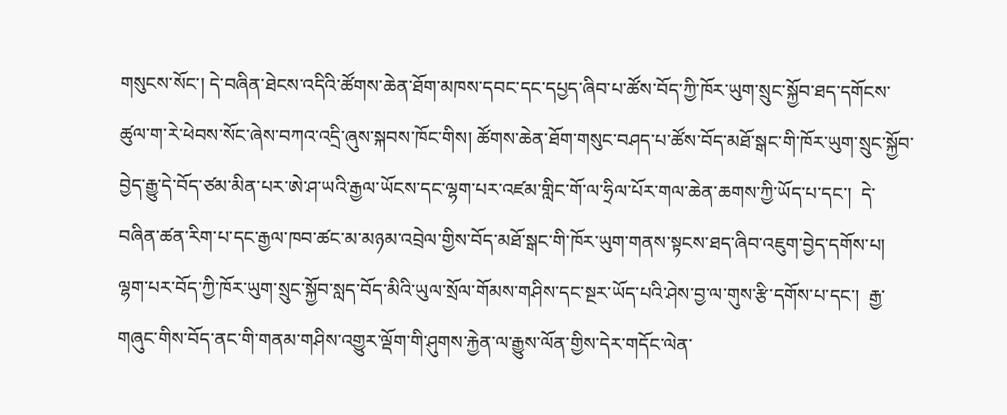གསུངས་སོང་། དེ་བཞིན་ཐེངས་འདིའི་ཚོགས་ཆེན་ཐོག་མཁས་དབང་དང་དཔྱད་ཞིབ་པ་ཚོས་བོད་ཀྱི་ཁོར་ཡུག་སྲུང་སྐྱོབ་ཐད་དགོངས་ཚུལ་ག་རེ་ཕེབས་སོང་ཞེས་བཀའ་འདྲི་ཞུས་སྐབས་ཁོང་གིས། ཚོགས་ཆེན་ཐོག་གསུང་བཤད་པ་ཚོས་བོད་མཐོ་སྒང་གི་ཁོར་ཡུག་སྲུང་སྐྱོབ་བྱེད་རྒྱུ་དེ་བོད་ཙམ་མིན་པར་ཨེ་ཤ་ཡའི་རྒྱལ་ཡོངས་དང་ལྷག་པར་འཛམ་གླིང་གོ་ལ་ཧྲིལ་པོར་གལ་ཆེན་ཆགས་ཀྱི་ཡོད་པ་དང་།  དེ་བཞིན་ཚན་རིག་པ་དང་རྒྱལ་ཁབ་ཚང་མ་མཉམ་འབྲེལ་གྱིས་བོད་མཐོ་སྒང་གི་ཁོར་ཡུག་གནས་སྟངས་ཐད་ཞིབ་འཇུག་བྱེད་དགོས་པ།  ལྷག་པར་བོད་ཀྱི་ཁོར་ཡུག་སྲུང་སྐྱོབ་སླད་བོད་མིའི་ཡུལ་སྲོལ་གོམས་གཤིས་དང་སྔར་ཡོད་པའི་ཤེས་བྱ་ལ་གུས་རྩི་དགོས་པ་དང་།  རྒྱ་གཞུང་གིས་བོད་ནང་གི་གནམ་གཤིས་འགྱུར་ལྡོག་གི་ཤུགས་རྐྱེན་ལ་རྒྱུས་ལོན་གྱིས་དེར་གདོང་ལེན་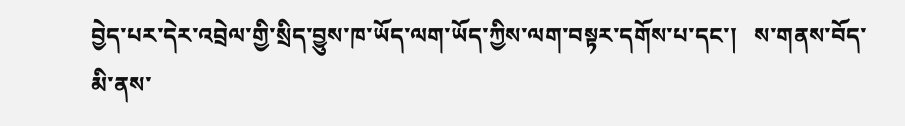བྱེད་པར་དེར་འབྲེལ་གྱི་སྲིད་བྱུས་ཁ་ཡོད་ལག་ཡོད་ཀྱིས་ལག་བསྟར་དགོས་པ་དང་།   ས་གནས་བོད་མི་ནས་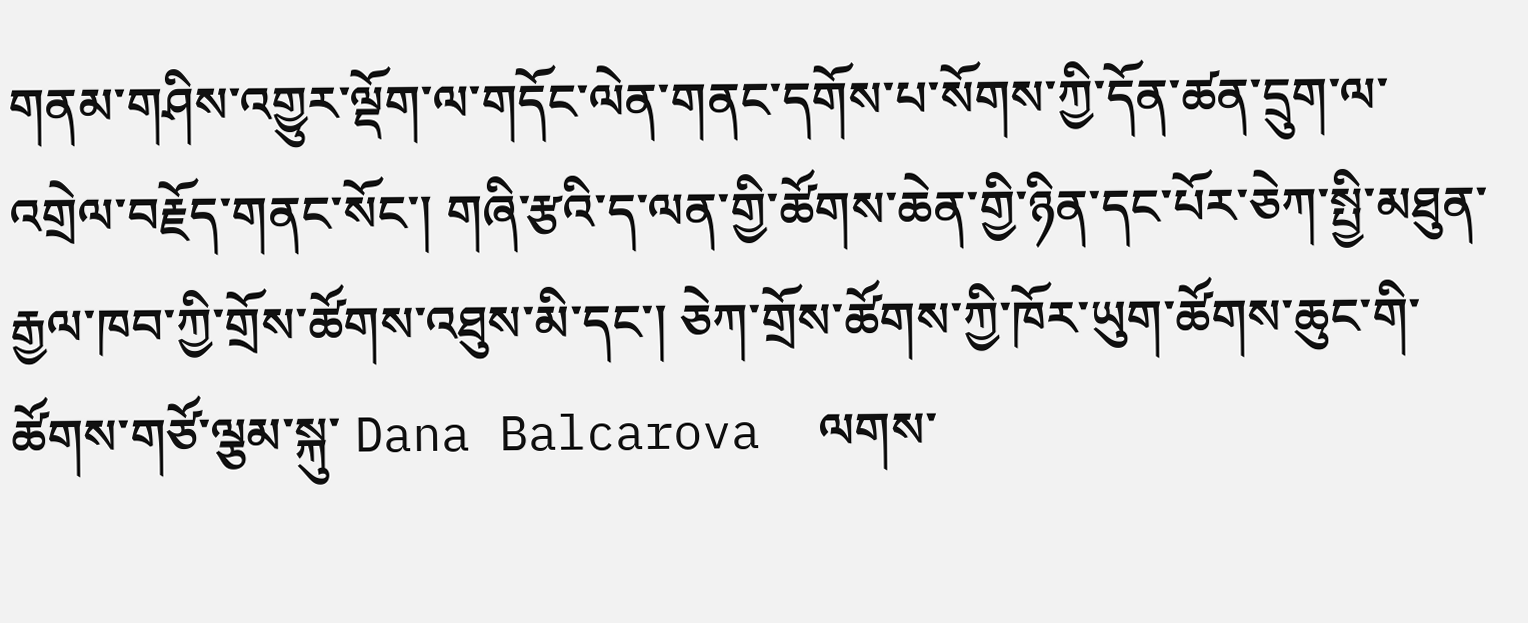གནམ་གཤིས་འགྱུར་ལྡོག་ལ་གདོང་ལེན་གནང་དགོས་པ་སོགས་ཀྱི་དོན་ཚན་དྲུག་ལ་འགྲེལ་བརྗོད་གནང་སོང་། གཞི་རྩའི་ད་ལན་གྱི་ཚོགས་ཆེན་གྱི་ཉིན་དང་པོར་ཅེཀ་སྤྱི་མཐུན་རྒྱལ་ཁབ་ཀྱི་གྲོས་ཚོགས་འཐུས་མི་དང་། ཅེཀ་གྲོས་ཚོགས་ཀྱི་ཁོར་ཡུག་ཚོགས་ཆུང་གི་ཚོགས་གཙོ་ལྕམ་སྐུ་ Dana Balcarova  ལགས་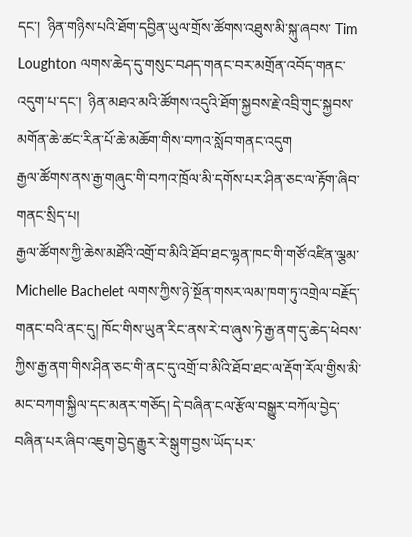དང་།  ཉིན་གཉིས་པའི་ཐོག་དབྱིན་ཡུལ་གྲོས་ཚོགས་འཐུས་མི་སྐུ་ཞབས་ Tim Loughton ལགས་ཆེད་དུ་གསུང་བཤད་གནང་བར་མགྲོན་འབོད་གནང་འདུག་པ་དང་།  ཉིན་མཐའ་མའི་ཚོགས་འདུའི་ཐོག་སྐྱབས་རྗེ་འབྲི་གུང་སྐྱབས་མགོན་ཆེ་ཚང་རིན་པོ་ཆེ་མཆོག་གིས་བཀའ་སློབ་གནང་འདུག
རྒྱལ་ཚོགས་ནས་རྒྱ་གཞུང་གི་བཀའ་ཁྲོལ་མི་དགོས་པར་ཤིན་ཅང་ལ་རྟོག་ཞིབ་གནང་སྲིད་པ།
རྒྱལ་ཚོགས་ཀྱི་ཆེས་མཐོའི་འགྲོ་བ་མིའི་ཐོབ་ཐང་ལྷན་ཁང་གི་གཙོ་འཛིན་ལྕམ་ Michelle Bachelet ལགས་ཀྱིས་ཉེ་སྔོན་གསར་ལམ་ཁག་ཏུ་འགྲེལ་བརྗོད་གནང་བའི་ནང་དུ། ཁོང་གིས་ཡུན་རིང་ནས་རེ་བ་ཞུས་ཏེ་རྒྱ་ནག་དུ་ཆེད་ཕེབས་ཀྱིས་རྒྱ་ནག་གིས་ཤིན་ཅང་གི་ནང་དུ་འགྲོ་བ་མིའི་ཐོབ་ཐང་ལ་རྡོག་རོལ་གྱིས་མི་མང་བཀག་སྐྱིལ་དང་མནར་གཅོད། དེ་བཞིན་ངལ་རྩོལ་བསྒྱུར་བཀོལ་བྱེད་བཞིན་པར་ཞིབ་འཇུག་བྱེད་རྒྱུར་རེ་སྒུག་བྱས་ཡོད་པར་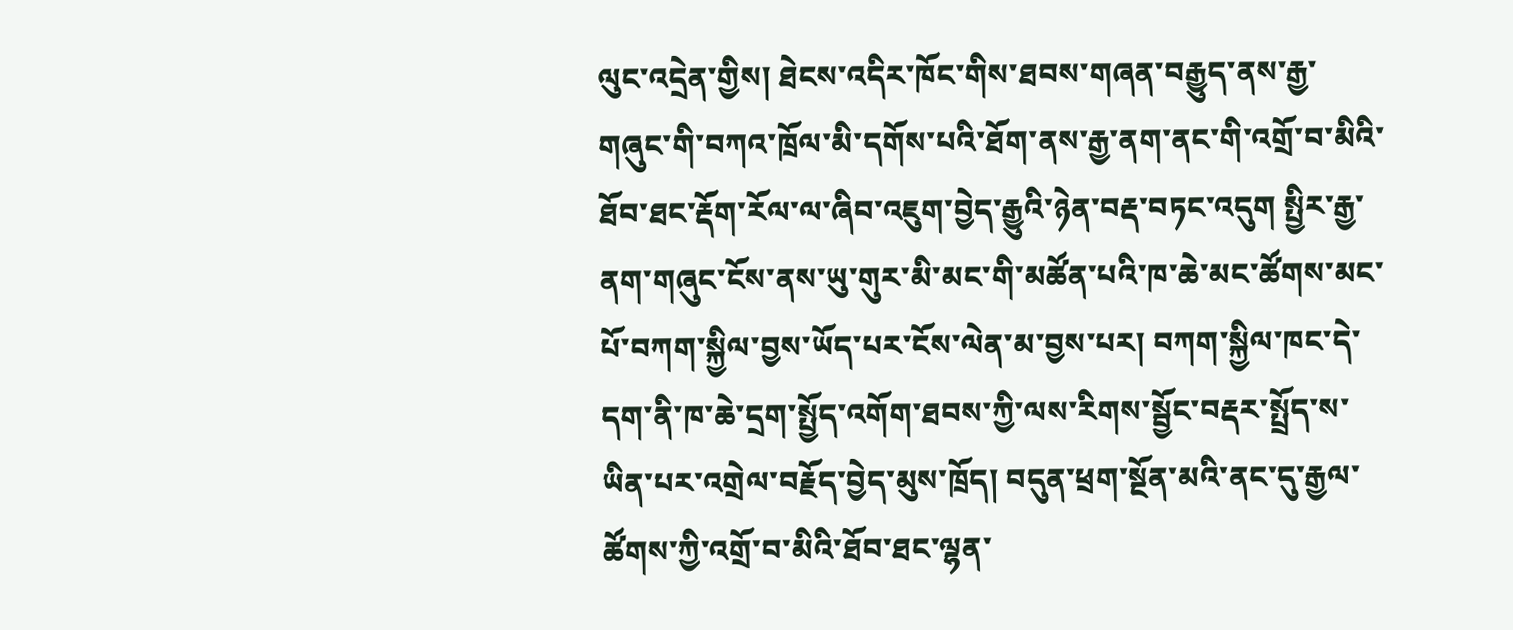ལུང་འདྲེན་གྱིས། ཐེངས་འདིར་ཁོང་གིས་ཐབས་གཞན་བརྒྱུད་ནས་རྒྱ་གཞུང་གི་བཀའ་ཁྲོལ་མི་དགོས་པའི་ཐོག་ནས་རྒྱ་ནག་ནང་གི་འགྲོ་བ་མིའི་ཐོབ་ཐང་རྡོག་རོལ་ལ་ཞིབ་འཇུག་བྱེད་རྒྱུའི་ཉེན་བརྡ་བཏང་འདུག སྤྱིར་རྒྱ་ནག་གཞུང་ངོས་ནས་ཡུ་གུར་མི་མང་གི་མཚོན་པའི་ཁ་ཆེ་མང་ཚོགས་མང་པོ་བཀག་སྐྱིལ་བྱས་ཡོད་པར་ངོས་ལེན་མ་བྱས་པར། བཀག་སྐྱིལ་ཁང་དེ་དག་ནི་ཁ་ཆེ་དྲག་སྤྱོད་འགོག་ཐབས་ཀྱི་ལས་རིགས་སྦྱོང་བརྡར་སྤྲོད་ས་ཡིན་པར་འགྲེལ་བརྗོད་བྱེད་མུས་ཁྲོད། བདུན་ཕྲག་སྔོན་མའི་ནང་དུ་རྒྱལ་ཚོགས་ཀྱི་འགྲོ་བ་མིའི་ཐོབ་ཐང་ལྷན་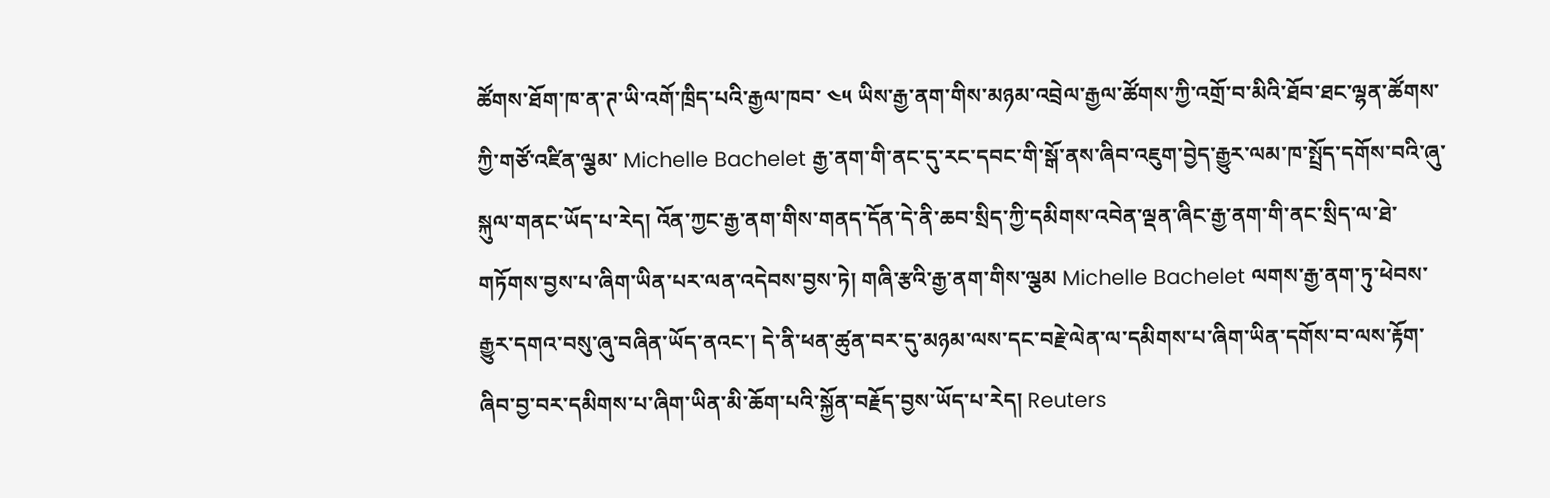ཚོགས་ཐོག་ཁ་ན་ཊ་ཡི་འགོ་ཁྲིད་པའི་རྒྱལ་ཁབ་ ༤༥ ཡིས་རྒྱ་ནག་གིས་མཉམ་འབྲེལ་རྒྱལ་ཚོགས་ཀྱི་འགྲོ་བ་མིའི་ཐོབ་ཐང་ལྷན་ཚོགས་ཀྱི་གཙོ་འཛིན་ལྕམ་ Michelle Bachelet རྒྱ་ནག་གི་ནང་དུ་རང་དབང་གི་སྒོ་ནས་ཞིབ་འཇུག་བྱེད་རྒྱུར་ལམ་ཁ་སྤྲོད་དགོས་བའི་ཞུ་སྐུལ་གནང་ཡོད་པ་རེད། འོན་ཀྱང་རྒྱ་ནག་གིས་གནད་དོན་དེ་ནི་ཆབ་སྲིད་ཀྱི་དམིགས་འབེན་ལྡན་ཞིང་རྒྱ་ནག་གི་ནང་སྲིད་ལ་ཐེ་གཏོགས་བྱས་པ་ཞིག་ཡིན་པར་ལན་འདེབས་བྱས་ཏེ། གཞི་རྩའི་རྒྱ་ནག་གིས་ལྕམ Michelle Bachelet ལགས་རྒྱ་ནག་ཏུ་ཕེབས་རྒྱུར་དགའ་བསུ་ཞུ་བཞིན་ཡོད་ནའང་། དེ་ནི་ཕན་ཚུན་བར་དུ་མཉམ་ལས་དང་བརྗེ་ལེན་ལ་དམིགས་པ་ཞིག་ཡིན་དགོས་བ་ལས་རྟོག་ཞིབ་བྱ་བར་དམིགས་པ་ཞིག་ཡིན་མི་ཆོག་པའི་སྐྱོན་བརྗོད་བྱས་ཡོད་པ་རེད། Reuters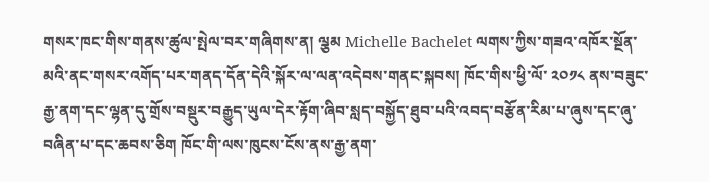གསར་ཁང་གིས་གནས་ཚུལ་སྤེལ་བར་གཞིགས་ན། ལྕམ Michelle Bachelet ལགས་ཀྱིས་གཟའ་འཁོར་སྔོན་མའི་ནང་གསར་འགོད་པར་གནད་དོན་དེའི་སྐོར་ལ་ལན་འདེབས་གནང་སྐབས། ཁོང་གིས་ཕྱི་ལོ་ ༢༠༡༨ ནས་བཟུང་རྒྱ་ནག་དང་ལྷན་དུ་གྲོས་བསྡུར་བརྒྱུད་ཡུལ་དེར་རྟོག་ཞིབ་སླད་བསྐྱོད་ཐུབ་པའི་འབད་བརྩོན་རིམ་པ་ཞུས་དང་ཞུ་བཞིན་པ་དང་ཆབས་ཅིག ཁོང་གི་ལས་ཁུངས་ངོས་ནས་རྒྱ་ནག་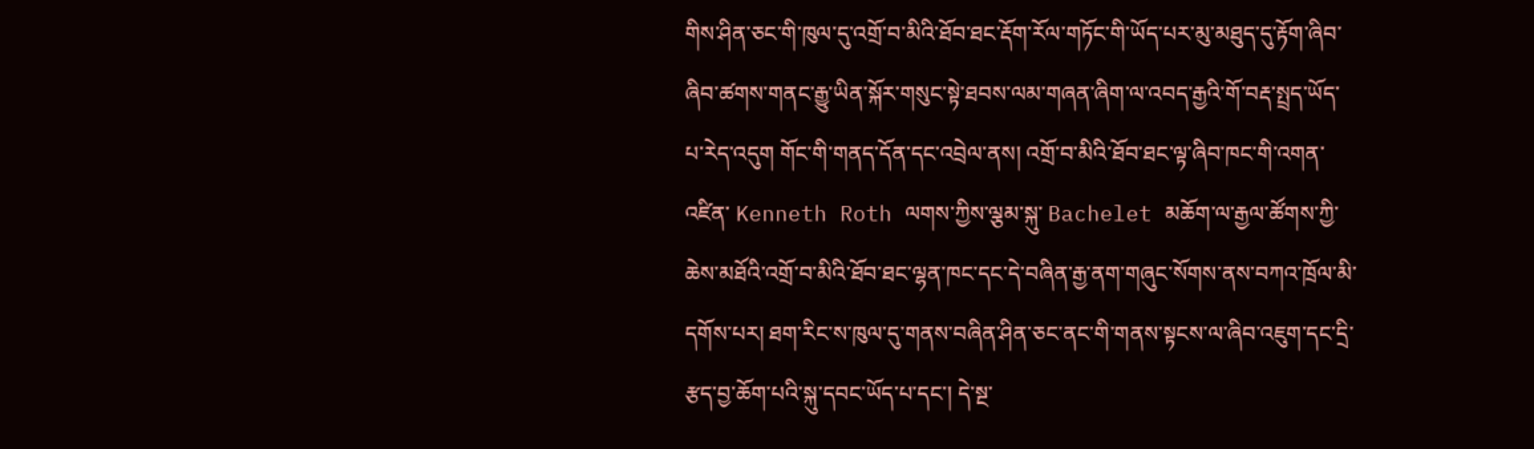གིས་ཤིན་ཅང་གི་ཁུལ་དུ་འགྲོ་བ་མིའི་ཐོབ་ཐང་རྡོག་རོལ་གཏོང་གི་ཡོད་པར་མུ་མཐུད་དུ་རྟོག་ཞིབ་ཞིབ་ཚགས་གནང་རྒྱུ་ཡིན་སྐོར་གསུང་སྟེ་ཐབས་ལམ་གཞན་ཞིག་ལ་འབད་རྒྱའི་གོ་བརྡ་སྤྲད་ཡོད་པ་རེད་འདུག གོང་གི་གནད་དོན་དང་འབྲེལ་ནས། འགྲོ་བ་མིའི་ཐོབ་ཐང་ལྟ་ཞིབ་ཁང་གི་འགན་འཛིན་ Kenneth Roth ལགས་ཀྱིས་ལྕམ་སྐུ་ Bachelet མཆོག་ལ་རྒྱལ་ཚོགས་ཀྱི་ཆེས་མཐོའི་འགྲོ་བ་མིའི་ཐོབ་ཐང་ལྷན་ཁང་དང་དེ་བཞིན་རྒྱ་ནག་གཞུང་སོགས་ནས་བཀའ་ཁྲོལ་མི་དགོས་པར། ཐག་རིང་ས་ཁུལ་དུ་གནས་བཞིན་ཤིན་ཅང་ནང་གི་གནས་སྟངས་ལ་ཞིབ་འཇུག་དང་དྲི་རྩད་བྱ་ཆོག་པའི་སྐུ་དབང་ཡོད་པ་དང་། དེ་སྔ་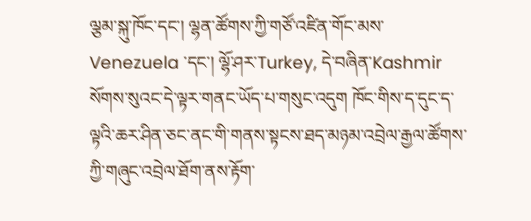ལྕམ་སྐུ་ཁོང་དང་། ལྷན་ཚོགས་ཀྱི་གཙོ་འཛིན་གོང་མས་ Venezuela ་དང་། ལྷོ་ཤར་Turkey, དེ་བཞིན་Kashmir སོགས་སུའང་དེ་ལྟར་གནང་ཡོད་པ་གསུང་འདུག ཁོང་གིས་ད་དུང་ད་ལྟའི་ཆར་ཤིན་ཅང་ནང་གི་གནས་སྟངས་ཐད་མཉམ་འབྲེལ་རྒྱལ་ཚོགས་ཀྱི་གཞུང་འབྲེལ་ཐོག་ནས་རྟོག་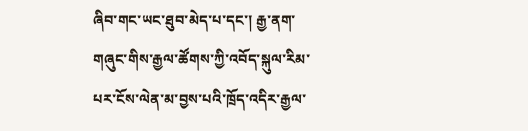ཞིབ་གང་ཡང་ཐུབ་མེད་པ་དང་། རྒྱ་ནག་གཞུང་གིས་རྒྱལ་ཚོགས་ཀྱི་འབོད་སྐུལ་རིམ་པར་ངོས་ལེན་མ་བྱས་པའི་ཁྲོད་འདིར་རྒྱལ་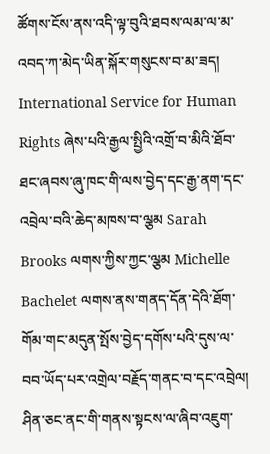ཚོགས་ངོས་ནས་འདི་ལྟ་བུའི་ཐབས་ལམ་ལ་མ་འབད་ཀ་མེད་ཡིན་སྐོར་གསུངས་བ་མ་ཟད། International Service for Human Rights ཞེས་པའི་རྒྱལ་སྤྱིའི་འགྲོ་བ་མིའི་ཐོབ་ཐང་ཞབས་ཞུ་ཁང་གི་ལས་བྱེད་དང་རྒྱ་ནག་དང་འབྲེལ་བའི་ཆེད་མཁས་བ་ལྕམ Sarah Brooks ལགས་ཀྱིས་ཀྱང་ལྕམ Michelle Bachelet ལགས་ནས་གནད་དོན་དེའི་ཐོག་གོམ་གང་མདུན་སྤོས་བྱེད་དགོས་པའི་དུས་ལ་བབ་ཡོད་པར་འགྲེལ་བརྗོད་གནང་བ་དང་འབྲེལ། ཤིན་ཅང་ནང་གི་གནས་སྟངས་ལ་ཞིབ་འཇུག་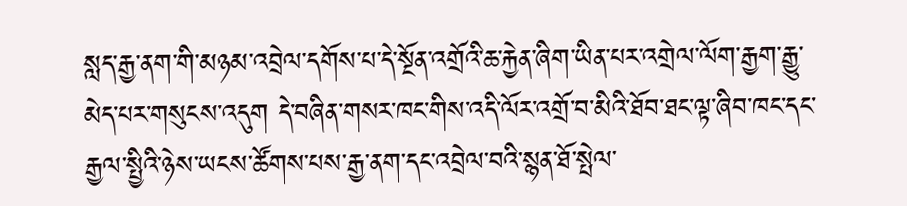སླད་རྒྱ་ནག་གི་མཉམ་འབྲེལ་དགོས་པ་དེ་སྔོན་འགྲོའི་ཆ་རྐྱེན་ཞིག་ཡིན་པར་འགྲེལ་ལོག་རྒྱག་རྒྱུ་མེད་པར་གསུངས་འདུག དེ་བཞིན་གསར་ཁང་གིས་འདི་ལོར་འགྲོ་བ་མིའི་ཐོབ་ཐང་ལྟ་ཞིབ་ཁང་དང་རྒྱལ་སྤྱིའི་ཉེས་ཡངས་ཚོགས་པས་རྒྱ་ནག་དང་འབྲེལ་བའི་སྙན་ཐོ་སྤེལ་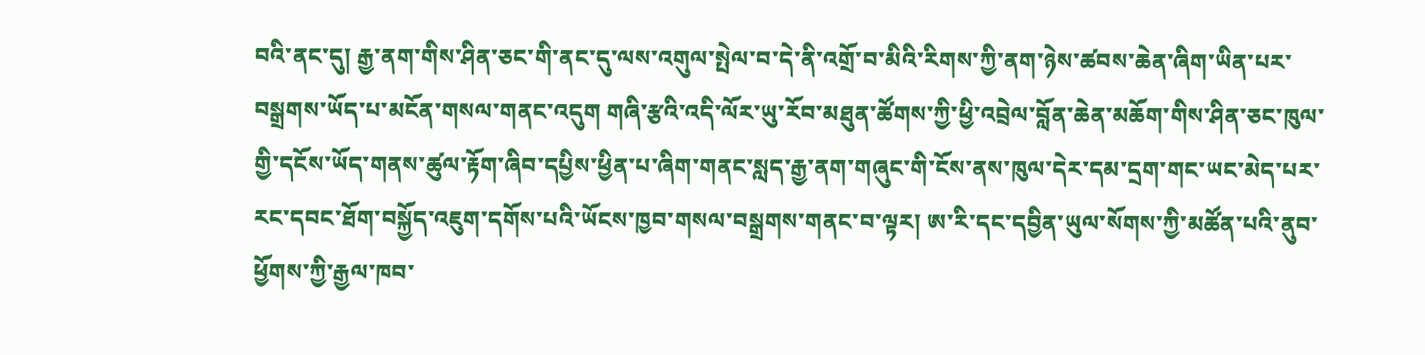བའི་ནང་དུ། རྒྱ་ནག་གིས་ཤིན་ཅང་གི་ནང་དུ་ལས་འགུལ་སྤེལ་བ་དེ་ནི་འགྲོ་བ་མིའི་རིགས་ཀྱི་ནག་ཉེས་ཚབས་ཆེན་ཞིག་ཡིན་པར་བསྒྲགས་ཡོད་པ་མངོན་གསལ་གནང་འདུག གཞི་རྩའི་འདི་ལོར་ཡུ་རོབ་མཐུན་ཚོགས་ཀྱི་ཕྱི་འབྲེལ་བློན་ཆེན་མཆོག་གིས་ཤིན་ཅང་ཁུལ་གྱི་དངོས་ཡོད་གནས་ཚུལ་རྟོག་ཞིབ་དཔྱིས་ཕྱིན་པ་ཞིག་གནང་སླད་རྒྱ་ནག་གཞུང་གི་ངོས་ནས་ཁུལ་དེར་དམ་དྲག་གང་ཡང་མེད་པར་རང་དབང་ཐོག་བསྐྱོད་འཇུག་དགོས་པའི་ཡོངས་ཁྱབ་གསལ་བསྒྲགས་གནང་བ་ལྟར། ཨ་རི་དང་དབྱིན་ཡུལ་སོགས་ཀྱི་མཚོན་པའི་ནུབ་ཕྱོགས་ཀྱི་རྒྱལ་ཁབ་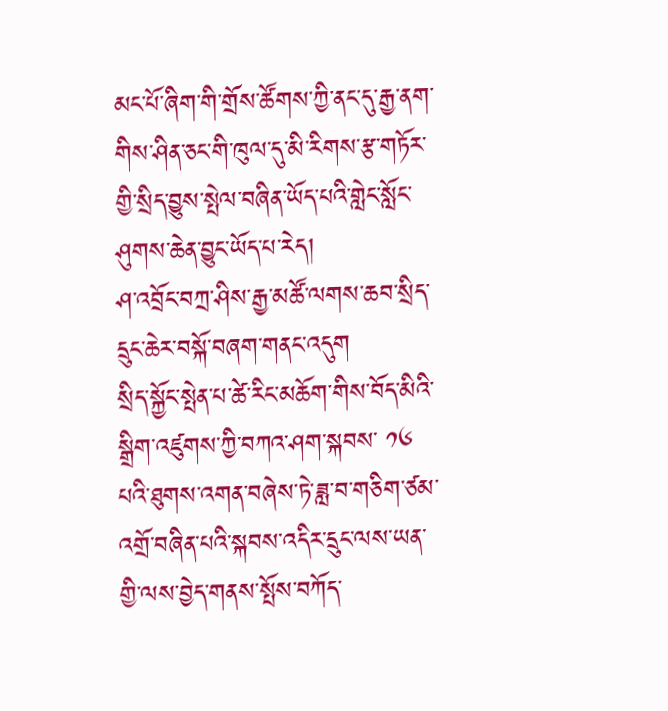མང་པོ་ཞིག་གི་གྲོས་ཚོགས་ཀྱི་ནང་དུ་རྒྱ་ནག་གིས་ཤིན་ཅང་གི་ཁུལ་དུ་མི་རིགས་རྩ་གཏོར་གྱི་སྲིད་བྱུས་སྤེལ་བཞིན་ཡོད་པའི་གླེང་སློང་ཤུགས་ཆེན་བྱུང་ཡོད་པ་རེད།
ཤ་འབྲོང་བཀྲ་ཤིས་རྒྱ་མཚོ་ལགས་ཆབ་སྲིད་དྲུང་ཆེར་བསྐོ་བཞག་གནང་འདུག
སྲིད་སྐྱོང་སྤེན་པ་ཚེ་རིང་མཆོག་གིས་བོད་མིའི་སྒྲིག་འཛུགས་ཀྱི་བཀའ་ཤག་སྐབས་ ༡༦ པའི་ཐུགས་འགན་བཞེས་ཏེ་ཟླ་བ་གཅིག་ཙམ་འགྲོ་བཞིན་པའི་སྐབས་འདིར་དྲུང་ལས་ཡན་གྱི་ལས་བྱེད་གནས་སྤོས་བཀོད་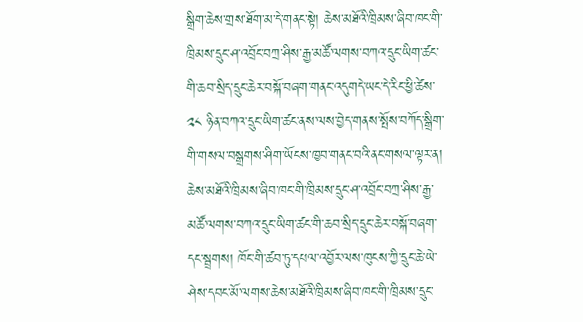སྒྲིག་ཆེས་གྲས་ཐོག་མ་དེ་གནང་སྟེ། ཆེས་མཐོའི་ཁྲིམས་ཞིབ་ཁང་གི་ཁྲིམས་དྲུང་ཤ་འབྲོང་བཀྲ་ཤིས་རྒྱ་མཚོ་ལགས་བཀའ་དྲུང་ཡིག་ཚང་གི་ཆབ་སྲིད་དྲུང་ཆེར་བསྐོ་བཞག་གནང་འདུགདེ་ཡང་དེ་རིང་ཕྱི་ཚེས་ ༢༨ ཉིན་བཀའ་དྲུང་ཡིག་ཚང་ནས་ལས་བྱེད་གནས་སྤོས་བཀོད་སྒྲིག་གི་གསལ་བསྒྲགས་ཤིག་ཡོངས་ཁྱབ་གནང་བའི་ནང་གསལ་ལྟར་ན།  ཆེས་མཐོའི་ཁྲིམས་ཞིབ་ཁང་གི་ཁྲིམས་དྲུང་ཤ་འབྲོང་བཀྲ་ཤིས་རྒྱ་མཚོ་ལགས་བཀའ་དྲུང་ཡིག་ཚང་གི་ཆབ་སྲིད་དྲུང་ཆེར་བསྐོ་བཞག་དང་སྦྲགས། ཁོང་གི་ཚབ་ཏུ་དཔལ་འབྱོར་ལས་ཁུངས་ཀྱི་དྲུང་ཆེ་ཡེ་ཤེས་དབང་མོ་ལགས་ཆེས་མཐོའི་ཁྲིམས་ཞིབ་ཁང་གི་ཁྲིམས་དྲུང་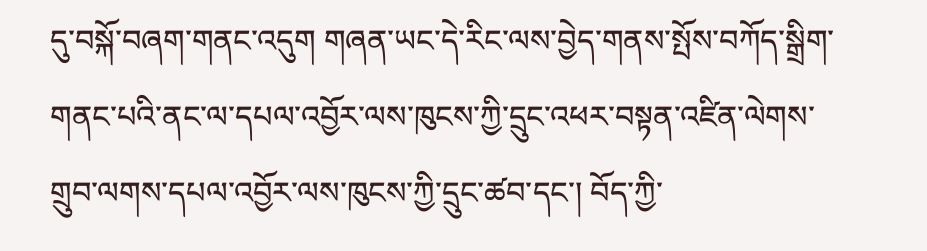དུ་བསྐོ་བཞག་གནང་འདུག གཞན་ཡང་དེ་རིང་ལས་བྱེད་གནས་སྤོས་བཀོད་སྒྲིག་གནང་པའི་ནང་ལ་དཔལ་འབྱོར་ལས་ཁུངས་ཀྱི་དྲུང་འཕར་བསྟན་འཛིན་ལེགས་གྲུབ་ལགས་དཔལ་འབྱོར་ལས་ཁུངས་ཀྱི་དྲུང་ཚབ་དང་། བོད་ཀྱི་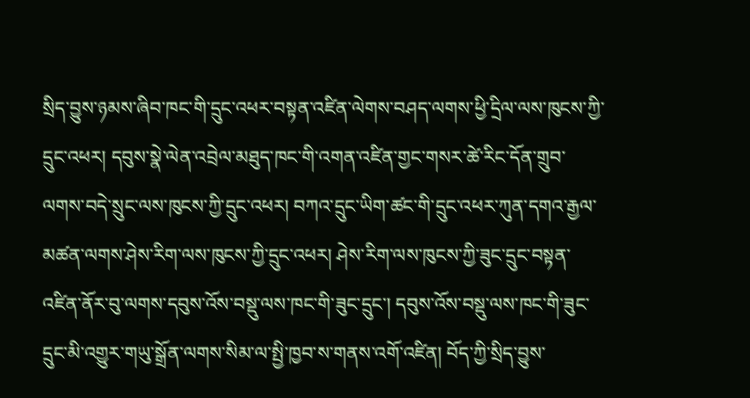སྲིད་བྱུས་ཉམས་ཞིབ་ཁང་གི་དྲུང་འཕར་བསྟན་འཛིན་ལེགས་བཤད་ལགས་ཕྱི་དྲིལ་ལས་ཁུངས་ཀྱི་དྲུང་འཕར། དབུས་སྣེ་ལེན་འབྲེལ་མཐུད་ཁང་གི་འགན་འཛིན་གྱང་གསར་ཚེ་རིང་དོན་གྲུབ་ལགས་བདེ་སྲུང་ལས་ཁུངས་ཀྱི་དྲུང་འཕར། བཀའ་དྲུང་ཡིག་ཚང་གི་དྲུང་འཕར་ཀུན་དགའ་རྒྱལ་མཚན་ལགས་ཤེས་རིག་ལས་ཁུངས་ཀྱི་དྲུང་འཕར། ཤེས་རིག་ལས་ཁུངས་ཀྱི་ཟུང་དྲུང་བསྟན་འཛིན་ནོར་བུ་ལགས་དབུས་འོས་བསྡུ་ལས་ཁང་གི་ཟུང་དྲུང་། དབུས་འོས་བསྡུ་ལས་ཁང་གི་ཟུང་དྲུང་མི་འགྱུར་གཡུ་སྒྲོན་ལགས་སིམ་ལ་སྤྱི་ཁྱབ་ས་གནས་འགོ་འཛིན། བོད་ཀྱི་སྲིད་བྱུས་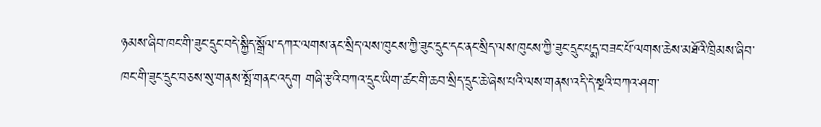ཉམས་ཞིབ་ཁང་གི་ཟུང་དྲུང་བདེ་སྐྱིད་སྒྲོལ་དཀར་ལགས་ནང་སྲིད་ལས་ཁུངས་ཀྱི་ཟུང་དྲུང་དང་ནང་སྲིད་ལས་ཁུངས་ཀྱི་ཟུང་དྲུང་པདྨ་བཟང་པོ་ལགས་ཆེས་མཐོའི་ཁྲིམས་ཞིབ་ཁང་གི་ཟུང་དྲུང་བཅས་སུ་གནས་སྤོ་གནང་འདུག གཞི་རྩའི་བཀའ་དྲུང་ཡིག་ཚང་གི་ཆབ་སྲིད་དྲུང་ཆེ་ཞེས་པའི་ལས་གནས་འདི་དེ་སྔའི་བཀའ་ཤག་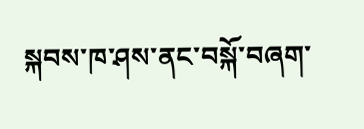སྐབས་ཁ་ཤས་ནང་བསྐོ་བཞག་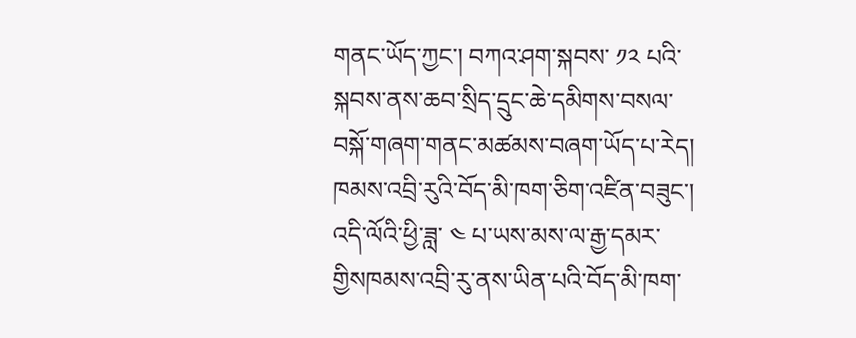གནང་ཡོད་ཀྱང་། བཀའ་ཤག་སྐབས་ ༡༢ པའི་སྐབས་ནས་ཆབ་སྲིད་དྲུང་ཆེ་དམིགས་བསལ་བསྐོ་གཞག་གནང་མཚམས་བཞག་ཡོད་པ་རེད།
ཁམས་འབྲི་རུའི་བོད་མི་ཁག་ཅིག་འཛིན་བཟུང་།
འདི་ལོའི་ཕྱི་ཟླ་ ༤ པ་ཡས་མས་ལ་རྒྱ་དམར་གྱིསཁམས་འབྲི་རུ་ནས་ཡིན་པའི་བོད་མི་ཁག་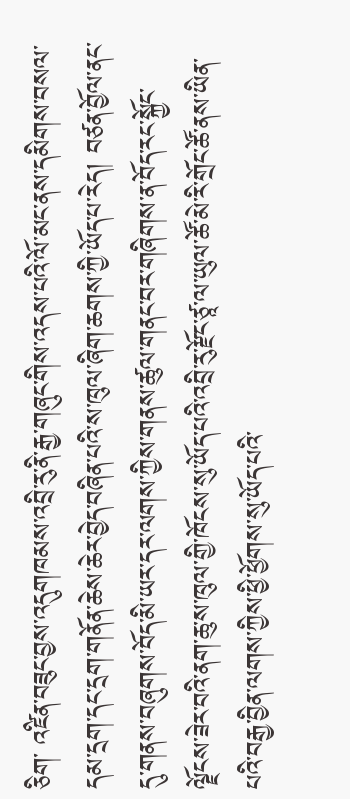ཅིག་ འཛིན་བཟུང་བྱས་འདུགཁམས་འབྲི་རུ་ནི་རྒྱ་གཞུང་གིས་འདས་པའི་ལོ་མང་ནས་དམིགས་བསལ་དམ་དྲག་དང་དྲག་གནོན་ཆེས་ཆེར་བྱེད་བཞིན་པའི་ས་ཁུལ་ཞིག་ཆགས་ཀྱི་ཡོད་པ་རེད། བཙན་བྱོལ་ནང་དུ་གནས་བཞུགས་བོད་མི་ཡར་དར་ལགས་ཀྱིས་གནས་ཚུལ་གནང་བར་གཞིགས་ན་བོད་རང་སྐྱོང་ལྗོངས་ཟེར་བའི་ནག་ཆུ་ས་ཁུལ་གྱི་ཁོངས་སུ་ཡོད་པའི་འབྲི་རུ་རྫོང་ཙཱ་ལ་ཡུལ་ཚོ་མེ་རི་གྲོང་ཚོ་ནས་ཡིན་པའི་བརྒྱ་བྱིན་ལགས་ཀྱིས་ཕྱི་ཕྱོགས་སུ་ཡོད་པའི་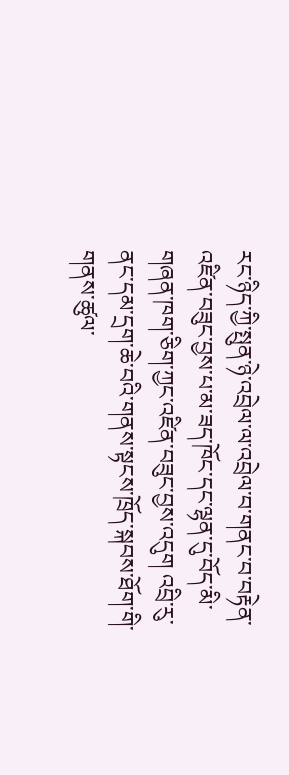རང་ཉིད་ཀྱི་སྤུན་ཉེ་འབྲེལ་ལ་འབྲེལ་བ་གནང་བ་བརྟེན་འཛིན་བཟུང་བྱས་པ་མ་ཟད་ཁོང་དང་ལྷན་དུ་བོད་མི་གཞན་ཁག་ཅིག་ཀྱང་འཛིན་བཟུང་བྱས་འདུག འབྲི་རུ་ནང་དམ་དྲག་ཆེ་བའི་གནས་སྟངས་ཁྲོད་སྐབས་ཐོག་གི་གནས་ཚུལ་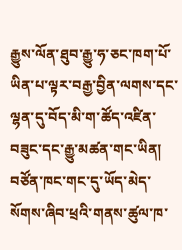རྒྱུས་ལོན་ཐུབ་རྒྱུ་ཧ་ཅང་ཁག་པོ་ཡིན་པ་ལྟར་བརྒྱ་བྱིན་ལགས་དང་ལྷན་དུ་བོད་མི་ག་ཚོད་འཛིན་བཟུང་དང་རྒྱུ་མཚན་གང་ཡིན། བཙོན་ཁང་གང་དུ་ཡོད་མེད་སོགས་ཞིབ་ཕྲའི་གནས་ཚུལ་ཁ་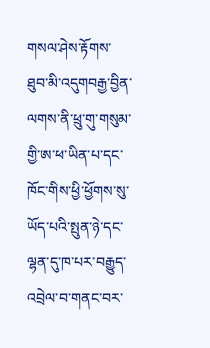གསལ་ཤེས་རྟོགས་ཐུབ་མི་འདུགབརྒྱ་བྱིན་ལགས་ནི་ཕྲུ་གུ་གསུམ་གྱི་ཨ་ཕ་ཡིན་པ་དང་ཁོང་གིས་ཕྱི་ཕྱོགས་སུ་ཡོད་པའི་སྤུན་ཉེ་དང་ལྷན་དུ་ཁ་པར་བརྒྱུད་འབྲེལ་བ་གནང་བར་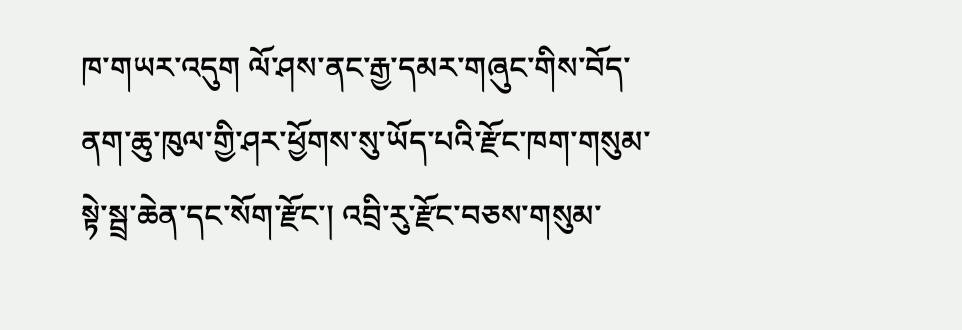ཁ་གཡར་འདུག ལོ་ཤས་ནང་རྒྱ་དམར་གཞུང་གིས་བོད་ནག་ཆུ་ཁུལ་གྱི་ཤར་ཕྱོགས་སུ་ཡོད་པའི་རྫོང་ཁག་གསུམ་སྟེ་སྦྲ་ཆེན་དང་སོག་རྫོང་། འབྲི་རུ་རྫོང་བཅས་གསུམ་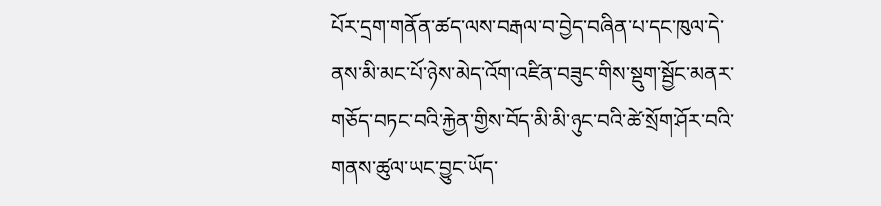པོར་དྲག་གནོན་ཚད་ལས་བརྒལ་བ་བྱེད་བཞིན་པ་དང་ཁུལ་དེ་ནས་མི་མང་པོ་ཉེས་མེད་འོག་འཛིན་བཟུང་གིས་སྡུག་སྦྱོང་མནར་གཅོད་བཏང་བའི་རྐྱེན་གྱིས་བོད་མི་མི་ཉུང་བའི་ཚེ་སྲོག་ཤོར་བའི་གནས་ཚུལ་ཡང་བྱུང་ཡོད་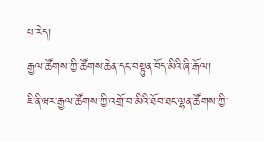པ་རེད།
རྒྱལ་ཚོགས་ཀྱི་ཚོགས་ཆེན་དང་བསྟུན་བོད་མིའི་ཞི་རྒོལ།
ཇི་ནི་ཝར་རྒྱལ་ཚོགས་ཀྱི་འགྲོ་བ་མིའི་ཐོབ་ཐང་ལྷན་ཚོགས་ཀྱི་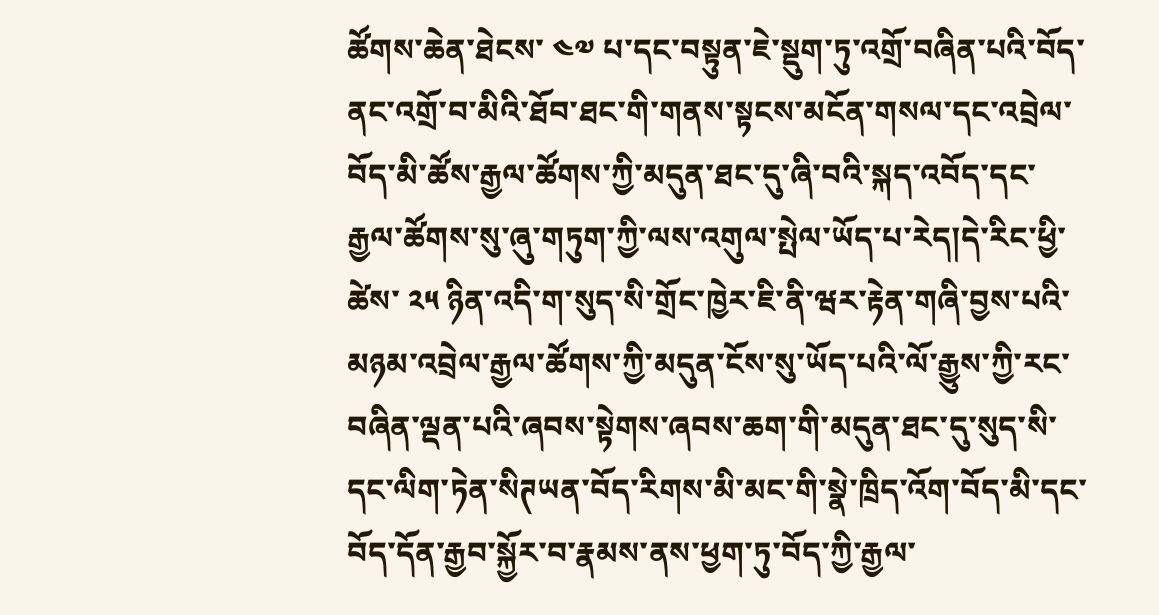ཚོགས་ཆེན་ཐེངས་ ༤༧ པ་དང་བསྟུན་ཇེ་སྡུག་ཏུ་འགྲོ་བཞིན་པའི་བོད་ནང་འགྲོ་བ་མིའི་ཐོབ་ཐང་གི་གནས་སྟངས་མངོན་གསལ་དང་འབྲེལ་བོད་མི་ཚོས་རྒྱལ་ཚོགས་ཀྱི་མདུན་ཐང་དུ་ཞི་བའི་སྐད་འབོད་དང་རྒྱལ་ཚོགས་སུ་ཞུ་གཏུག་ཀྱི་ལས་འགུལ་སྤེལ་ཡོད་པ་རེད།དེ་རིང་ཕྱི་ཚེས་ ༢༥ ཉིན་འདི་ག་སུད་སི་གྲོང་ཁྱེར་ཇི་ནི་ཝར་རྟེན་གཞི་བྱས་པའི་མཉམ་འབྲེལ་རྒྱལ་ཚོགས་ཀྱི་མདུན་ངོས་སུ་ཡོད་པའི་ལོ་རྒྱུས་ཀྱི་རང་བཞིན་ལྡན་པའི་ཞབས་སྟེགས་ཞབས་ཆག་གི་མདུན་ཐང་དུ་སུད་སི་དང་ལིག་ཏེན་སིཊཡན་བོད་རིགས་མི་མང་གི་སྣེ་ཁྲིད་འོག་བོད་མི་དང་བོད་དོན་རྒྱབ་སྐྱོར་བ་རྣམས་ནས་ཕྱག་ཏུ་བོད་ཀྱི་རྒྱལ་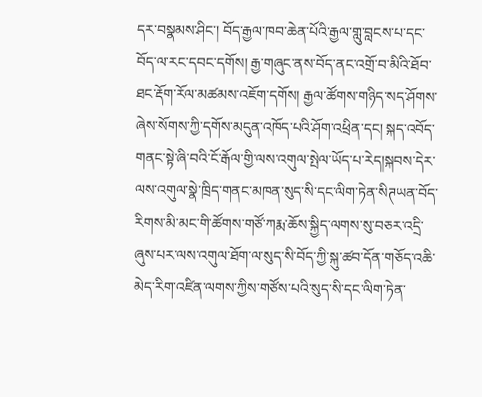དར་བསྣམས་ཤིང་། བོད་རྒྱལ་ཁབ་ཆེན་པོའི་རྒྱལ་གླུ་བླངས་པ་དང་བོད་ལ་རང་དབང་དགོས། རྒྱ་གཞུང་ནས་བོད་ནང་འགྲོ་བ་མིའི་ཐོབ་ཐང་རྡོག་རོལ་མཚམས་འཇོག་དགོས། རྒྱལ་ཚོགས་གཉིད་སད་ཤོགས་ཞེས་སོགས་ཀྱི་དགོས་མདུན་འཁོད་པའི་ཤོག་འཕྲིན་དང། སྐད་འབོད་གནང་སྟེ་ཞི་བའི་ངོ་རྒོལ་གྱི་ལས་འགུལ་སྤེལ་ཡོད་པ་རེད།སྐབས་དེར་ལས་འགུལ་སྣེ་ཁྲིད་གནང་མཁན་སུད་སི་དང་ལིག་ཏེན་སིཊཡན་བོད་རིགས་མི་མང་གི་ཚོགས་གཙོ་ཀརྨ་ཆོས་སྐྱིད་ལགས་སུ་བཅར་འདྲི་ཞུས་པར་ལས་འགུལ་ཐོག་ལ་སུད་སི་བོད་ཀྱི་སྐུ་ཚབ་དོན་གཅོད་འཆི་མེད་རིག་འཛིན་ལགས་ཀྱིས་གཙོས་པའི་སུད་སི་དང་ལིག་ཏེན་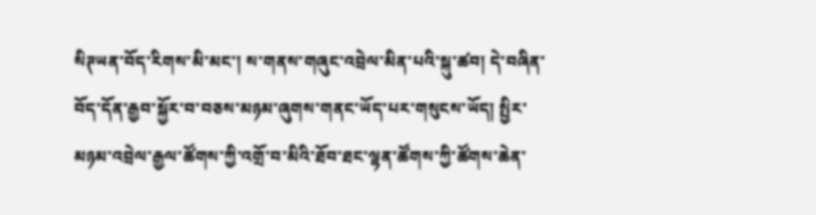སིཊཡན་བོད་རིགས་མི་མང་། ས་གནས་གཞུང་འབྲེལ་མིན་པའི་སྐུ་ཚབ། དེ་བཞིན་བོད་དོན་རྒྱབ་སྐྱོར་བ་བཅས་མཉམ་ཞུགས་གནང་ཡོད་པར་གསུངས་ཡོད། སྤྱིར་མཉམ་འབྲེལ་རྒྱལ་ཚོགས་ཀྱི་འགྲོ་བ་མིའི་ཐོབ་ཐང་ལྷན་ཚོགས་ཀྱི་ཚོགས་ཆེན་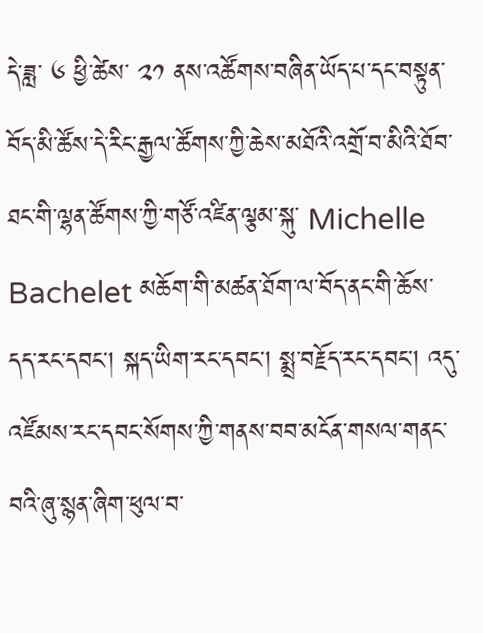དེ་ཟླ་ ༦ ཕྱི་ཚེས་ ༢༡ ནས་འཚོགས་བཞིན་ཡོད་པ་དང་བསྟུན་བོད་མི་ཚོས་དེ་རིང་རྒྱལ་ཚོགས་ཀྱི་ཆེས་མཐོའི་འགྲོ་བ་མིའི་ཐོབ་ཐང་གི་ལྷན་ཚོགས་ཀྱི་གཙོ་འཛིན་ལྕམ་སྐུ་ Michelle Bachelet མཆོག་གི་མཚན་ཐོག་ལ་བོད་ནང་གི་ཆོས་དད་རང་དབང། སྐད་ཡིག་རང་དབང། སྨྲ་བརྗོད་རང་དབང། འདུ་འཛོམས་རང་དབང་སོགས་ཀྱི་གནས་བབ་མངོན་གསལ་གནང་བའི་ཞུ་སྙན་ཞིག་ཕུལ་བ་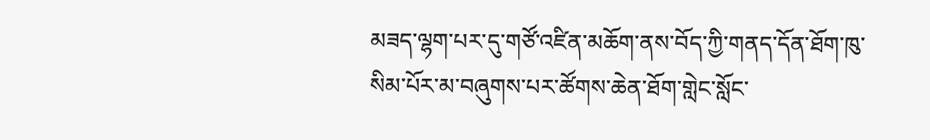མཟད་ལྷག་པར་དུ་གཙོ་འཛིན་མཆོག་ནས་བོད་ཀྱི་གནད་དོན་ཐོག་ཁུ་སིམ་པོར་མ་བཞུགས་པར་ཚོགས་ཆེན་ཐོག་གླེང་སློང་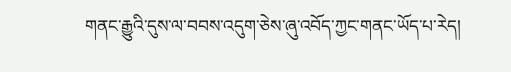གནང་རྒྱུའི་དུས་ལ་བབས་འདུག་ཅེས་ཞུ་འབོད་ཀྱང་གནང་ཡོད་པ་རེད།